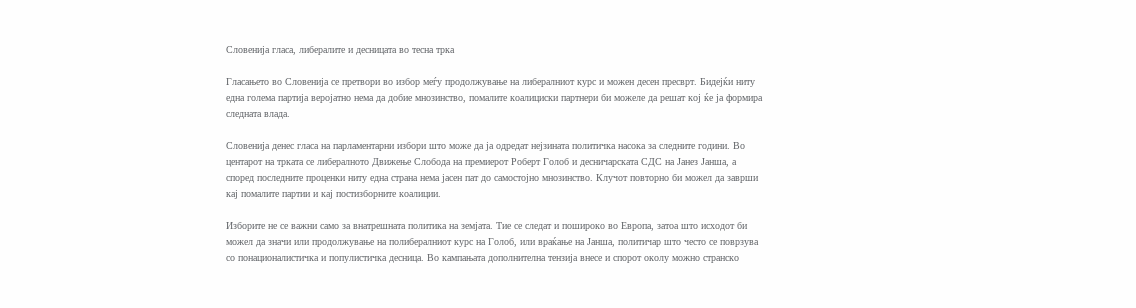Словенија гласа, либералите и десницата во тесна трка

Гласањето во Словенија се претвори во избор меѓу продолжување на либералниот курс и можен десен пресврт. Бидејќи ниту една голема партија веројатно нема да добие мнозинство, помалите коалициски партнери би можеле да решат кој ќе ја формира следната влада.

Словенија денес гласа на парламентарни избори што може да ја одредат нејзината политичка насока за следните години. Во центарот на трката се либералното Движење Слобода на премиерот Роберт Голоб и десничарската СДС на Јанез Јанша, а според последните проценки ниту една страна нема јасен пат до самостојно мнозинство. Клучот повторно би можел да заврши кај помалите партии и кај постизборните коалиции.

Изборите не се важни само за внатрешната политика на земјата. Тие се следат и пошироко во Европа, затоа што исходот би можел да значи или продолжување на полибералниот курс на Голоб, или враќање на Јанша, политичар што често се поврзува со понационалистичка и популистичка десница. Во кампањата дополнителна тензија внесе и спорот околу можно странско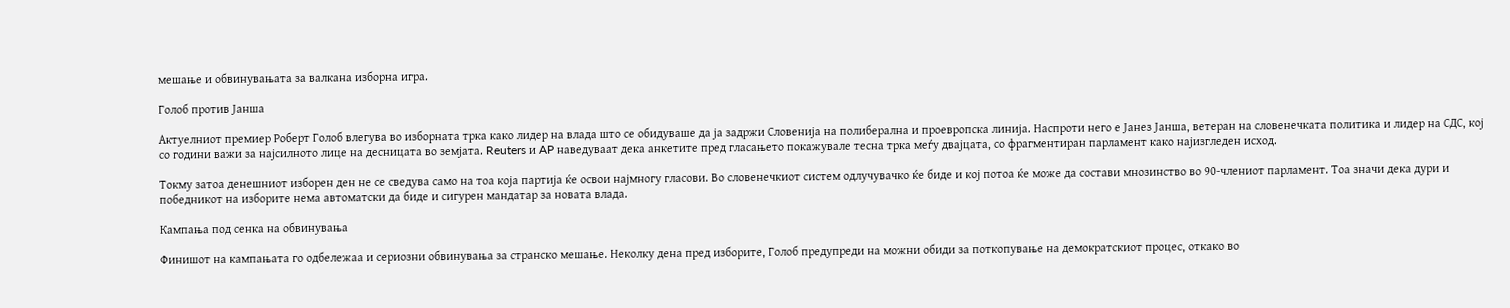мешање и обвинувањата за валкана изборна игра.

Голоб против Јанша

Актуелниот премиер Роберт Голоб влегува во изборната трка како лидер на влада што се обидуваше да ја задржи Словенија на полиберална и проевропска линија. Наспроти него е Јанез Јанша, ветеран на словенечката политика и лидер на СДС, кој со години важи за најсилното лице на десницата во земјата. Reuters и AP наведуваат дека анкетите пред гласањето покажувале тесна трка меѓу двајцата, со фрагментиран парламент како најизгледен исход.

Токму затоа денешниот изборен ден не се сведува само на тоа која партија ќе освои најмногу гласови. Во словенечкиот систем одлучувачко ќе биде и кој потоа ќе може да состави мнозинство во 90-члениот парламент. Тоа значи дека дури и победникот на изборите нема автоматски да биде и сигурен мандатар за новата влада.

Кампања под сенка на обвинувања

Финишот на кампањата го одбележаа и сериозни обвинувања за странско мешање. Неколку дена пред изборите, Голоб предупреди на можни обиди за поткопување на демократскиот процес, откако во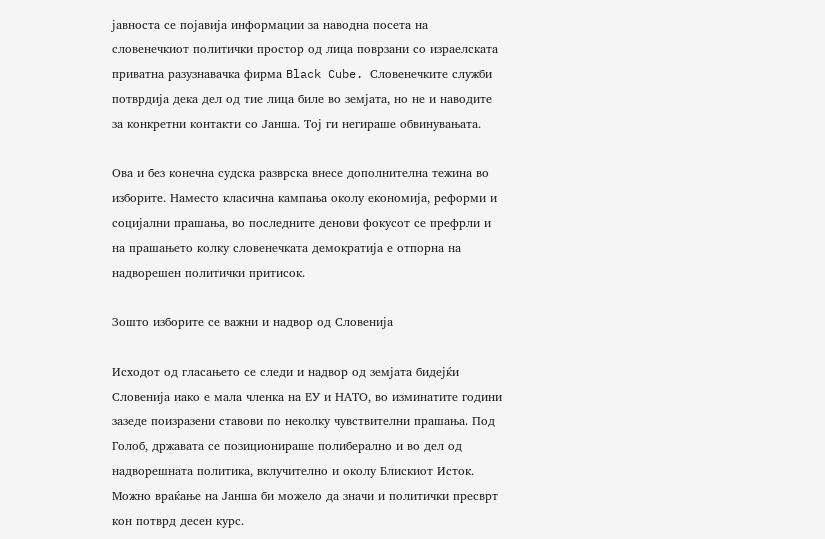јавноста се појавија информации за наводна посета на словенечкиот политички простор од лица поврзани со израелската приватна разузнавачка фирма Black Cube. Словенечките служби потврдија дека дел од тие лица биле во земјата, но не и наводите за конкретни контакти со Јанша. Тој ги негираше обвинувањата.

Ова и без конечна судска разврска внесе дополнителна тежина во изборите. Наместо класична кампања околу економија, реформи и социјални прашања, во последните денови фокусот се префрли и на прашањето колку словенечката демократија е отпорна на надворешен политички притисок.

Зошто изборите се важни и надвор од Словенија

Исходот од гласањето се следи и надвор од земјата бидејќи Словенија иако е мала членка на ЕУ и НАТО, во изминатите години зазеде поизразени ставови по неколку чувствителни прашања. Под Голоб, државата се позиционираше полиберално и во дел од надворешната политика, вклучително и околу Блискиот Исток. Можно враќање на Јанша би можело да значи и политички пресврт кон потврд десен курс.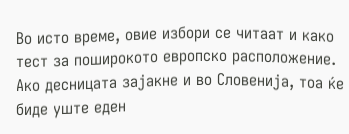Во исто време, овие избори се читаат и како тест за поширокото европско расположение. Ако десницата зајакне и во Словенија, тоа ќе биде уште еден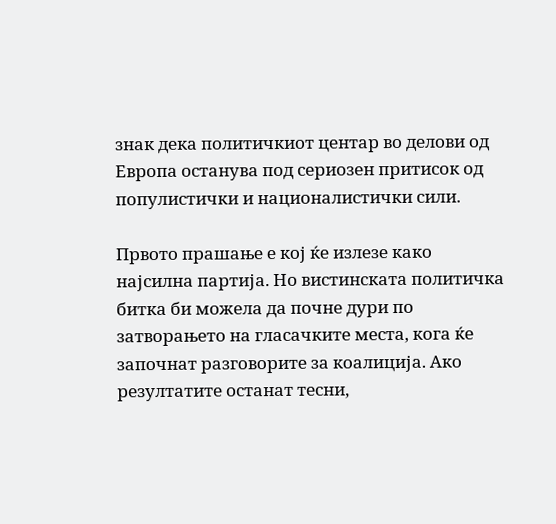знак дека политичкиот центар во делови од Европа останува под сериозен притисок од популистички и националистички сили.

Првото прашање е кој ќе излезе како најсилна партија. Но вистинската политичка битка би можела да почне дури по затворањето на гласачките места, кога ќе започнат разговорите за коалиција. Ако резултатите останат тесни,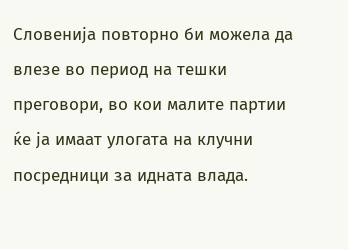Словенија повторно би можела да влезе во период на тешки преговори, во кои малите партии ќе ја имаат улогата на клучни посредници за идната влада.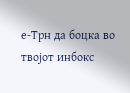е-Трн да боцка во твојот инбокс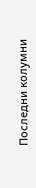Последни колумни